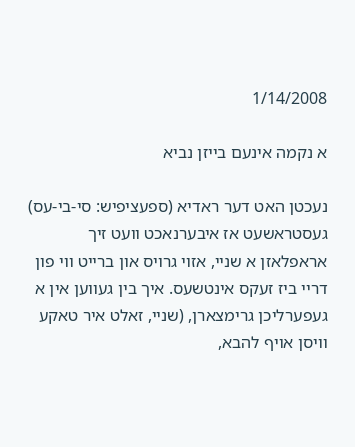1/14/2008

א נקמה אינעם בייזן נביא

נעכטן האט דער ראדיא (ספעציפיש: סי-בי-עס) געסטראשעט אז איבערנאכט וועט זיך אראפלאזן א שניי, אזוי גרויס און ברייט ווי פון דריי ביז זעקס אינטשעס. איך בין געווען אין א געפערליכן גרימצארן, (שניי, זאלט איר טאקע וויסן אויף להבא,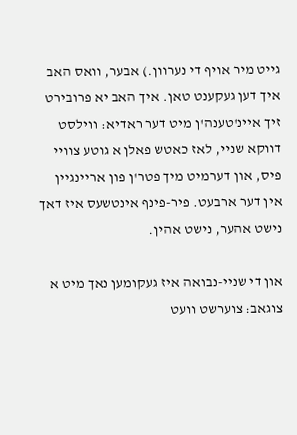גייט מיר אויף די נערוון.) אבער, וואס האב איך דען געקענט טאן. איך האב יא פרובירט זיך איינ'טענה'ן מיט דער ראדיא: ווילסט דווקא שניי, לאז כאטש פאלן א גוטע צוויי פיס, און דערמיט מיך פטר'ן פון אריינגיין אין דער ארבעט. פיר-פינף אינטשעס איז דאך נישט אהער, נישט אהין.

און די שניי-נבואה איז געקומען נאך מיט א צוגאב: צוערשט וועט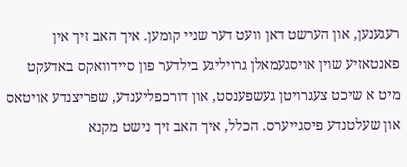רעגענען, און הערשט דאן וועט דער שניי קומען. איך האב זיך אין פאנטאזיע שוין אויסגעמאלן גרויליגע בילדער פון סיידוואקס באדעקט מיט א שיכט צעגרויטן געשפענסט, און דורכפליענדע, שפריצנדע אויטאס און שעלטנדע פיסגייערס. הכלל, איך האב זיך נישט מקנא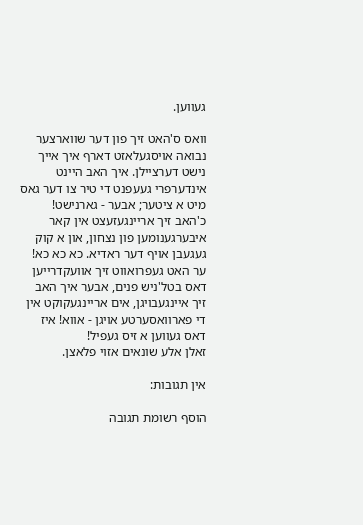געווען.

וואס ס'האט זיך פון דער שווארצער נבואה אויסגעלאזט דארף איך אייך נישט דערציילן. איך האב היינט אינדערפרי געעפנט די טיר צו דער גאס מיט א ציטער; אבער - גארנישט!
כ'האב זיך אריינגעזעצט אין קאר איבערגענומען פון נצחון, און א קוק געגעבן אויף דער ראדיא. כא כא כא! ער האט געפרואווט זיך אוועקדרייען דאס בטל'ניש פנים, אבער איך האב זיך איינגעבויגן, אים אריינגעקוקט אין די פארוואסערטע אויגן - אווא! איז דאס געווען א זיס געפיל!
זאלן אלע שונאים אזוי פלאצן.

אין תגובות:

הוסף רשומת תגובה